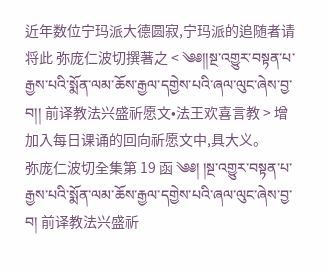近年数位宁玛派大德圆寂,宁玛派的追随者请将此 弥庞仁波切撰著之 < ༄༅།།སྔ་འགྱུར་བསྟན་པ་རྒྱས་པའི་སྨོན་ལམ་ཆོས་རྒྱལ་དགྱེས་པའི་ཞལ་ལུང་ཞེས་བྱ་བ།། 前译教法兴盛祈愿文•法王欢喜言教 > 增加入每日课诵的回向祈愿文中,具大义。
弥庞仁波切全集第 19 函 ༄༅། །སྔ་འགྱུར་བསྟན་པ་རྒྱས་པའི་སྨོན་ལམ་ཆོས་རྒྱལ་དགྱེས་པའི་ཞལ་ལུང་ཞེས་བྱ་བ། 前译教法兴盛祈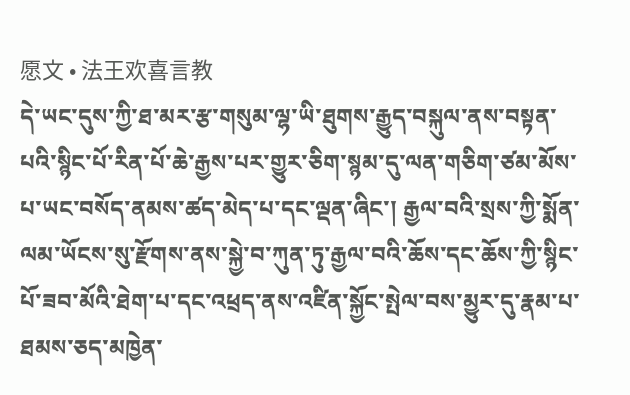愿文 • 法王欢喜言教
དེ་ཡང་དུས་ཀྱི་ཐ་མར་རྩ་གསུམ་ལྷ་ཡི་ཐུགས་རྒྱུད་བསྐུལ་ནས་བསྟན་པའི་སྙིང་པོ་རིན་པོ་ཆེ་རྒྱས་པར་གྱུར་ཅིག་སྙམ་དུ་ལན་གཅིག་ཙམ་མོས་པ་ཡང་བསོད་ནམས་ཚད་མེད་པ་དང་ལྡན་ཞིང་། རྒྱལ་བའི་སྲས་ཀྱི་སྨོན་ལམ་ཡོངས་སུ་རྫོགས་ནས་སྐྱེ་བ་ཀུན་ཏུ་རྒྱལ་བའི་ཆོས་དང་ཆོས་ཀྱི་སྙིང་པོ་ཟབ་མོའི་ཐེག་པ་དང་འཕྲད་ནས་འཛིན་སྐྱོང་སྤེལ་བས་མྱུར་དུ་རྣམ་པ་ཐམས་ཅད་མཁྱེན་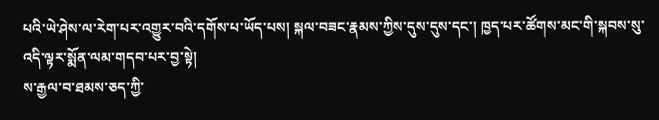པའི་ཡེ་ཤེས་ལ་རེག་པར་འགྱུར་བའི་དགོས་པ་ཡོད་པས། སྐལ་བཟང་རྣམས་ཀྱིས་དུས་དུས་དང་། ཁྱད་པར་ཚོགས་མང་གི་སྐབས་སུ་འདི་ལྟར་སྨོན་ལམ་གདབ་པར་བྱ་སྟེ།
ས་རྒྱལ་བ་ཐམས་ཅད་ཀྱི་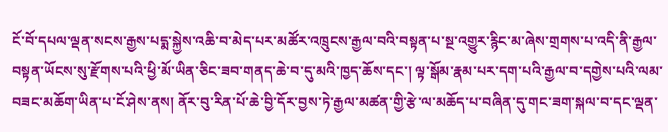ངོ་བོ་དཔལ་ལྡན་སངས་རྒྱས་པདྨ་སྐྱེས་འཆི་བ་མེད་པར་མཚོར་འཁྲུངས་རྒྱལ་བའི་བསྟན་པ་སྔ་འགྱུར་རྙིང་མ་ཞེས་གྲགས་པ་འདི་ནི་རྒྱལ་བསྟན་ཡོངས་སུ་རྫོགས་པའི་ཕྱི་མོ་ཡིན་ཅིང་ཟབ་གནད་ཆེ་བ་དུ་མའི་ཁྱད་ཆོས་དང་། ལྟ་སྒོམ་རྣམ་པར་དག་པའི་རྒྱལ་བ་དགྱེས་པའི་ལམ་བཟང་མཆོག་ཡིན་པ་ངོ་ཤེས་ནས། ནོར་བུ་རིན་པོ་ཆེ་བྱི་དོར་བྱས་ཏེ་རྒྱལ་མཚན་གྱི་རྩེ་ལ་མཆོད་པ་བཞིན་དུ་གང་ཟག་སྐལ་བ་དང་ལྡན་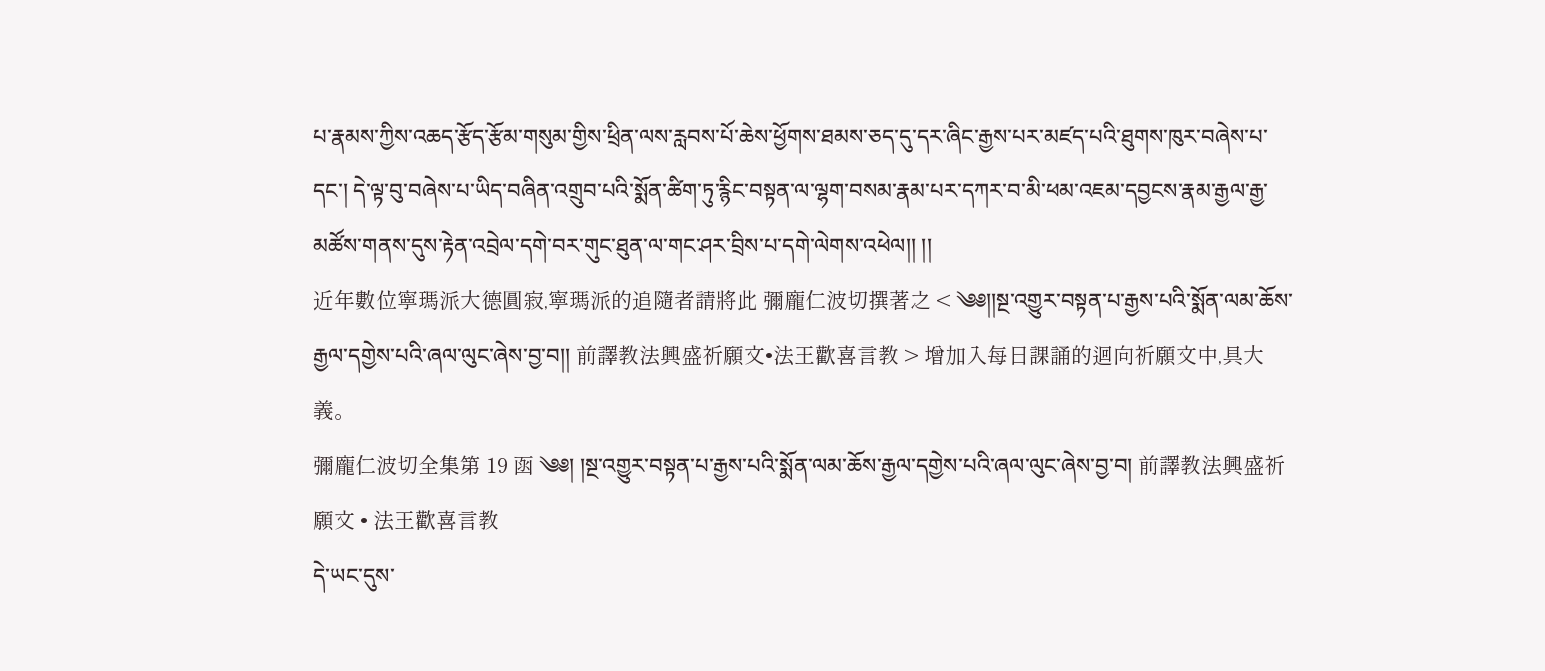པ་རྣམས་ཀྱིས་འཆད་རྩོད་རྩོམ་གསུམ་གྱིས་ཕྲིན་ལས་རླབས་པོ་ཆེས་ཕྱོགས་ཐམས་ཅད་དུ་དར་ཞིང་རྒྱས་པར་མཛད་པའི་ཐུགས་ཁུར་བཞེས་པ་དང་། དེ་ལྟ་བུ་བཞེས་པ་ཡིད་བཞིན་འགྲུབ་པའི་སྨོན་ཚིག་ཏུ་རྙིང་བསྟན་ལ་ལྷག་བསམ་རྣམ་པར་དཀར་བ་མི་ཕམ་འཇམ་དབྱངས་རྣམ་རྒྱལ་རྒྱ་མཚོས་གནས་དུས་རྟེན་འབྲེལ་དགེ་བར་གུང་ཐུན་ལ་གང་ཤར་བྲིས་པ་དགེ་ལེགས་འཕེལ།། །།
近年數位寧瑪派大德圓寂,寧瑪派的追隨者請將此 彌龐仁波切撰著之 < ༄༅།།སྔ་འགྱུར་བསྟན་པ་རྒྱས་པའི་སྨོན་ལམ་ཆོས་རྒྱལ་དགྱེས་པའི་ཞལ་ལུང་ཞེས་བྱ་བ།། 前譯教法興盛祈願文•法王歡喜言教 > 增加入每日課誦的迴向祈願文中,具大義。
彌龐仁波切全集第 19 函 ༄༅། །སྔ་འགྱུར་བསྟན་པ་རྒྱས་པའི་སྨོན་ལམ་ཆོས་རྒྱལ་དགྱེས་པའི་ཞལ་ལུང་ཞེས་བྱ་བ། 前譯教法興盛祈願文 • 法王歡喜言教
དེ་ཡང་དུས་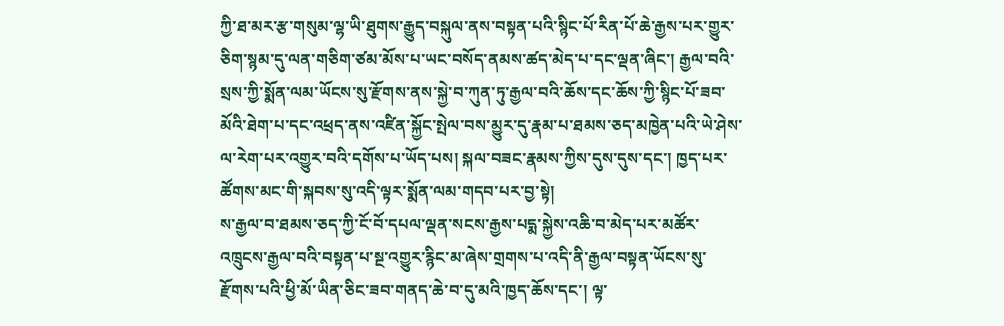ཀྱི་ཐ་མར་རྩ་གསུམ་ལྷ་ཡི་ཐུགས་རྒྱུད་བསྐུལ་ནས་བསྟན་པའི་སྙིང་པོ་རིན་པོ་ཆེ་རྒྱས་པར་གྱུར་ཅིག་སྙམ་དུ་ལན་གཅིག་ཙམ་མོས་པ་ཡང་བསོད་ནམས་ཚད་མེད་པ་དང་ལྡན་ཞིང་། རྒྱལ་བའི་སྲས་ཀྱི་སྨོན་ལམ་ཡོངས་སུ་རྫོགས་ནས་སྐྱེ་བ་ཀུན་ཏུ་རྒྱལ་བའི་ཆོས་དང་ཆོས་ཀྱི་སྙིང་པོ་ཟབ་མོའི་ཐེག་པ་དང་འཕྲད་ནས་འཛིན་སྐྱོང་སྤེལ་བས་མྱུར་དུ་རྣམ་པ་ཐམས་ཅད་མཁྱེན་པའི་ཡེ་ཤེས་ལ་རེག་པར་འགྱུར་བའི་དགོས་པ་ཡོད་པས། སྐལ་བཟང་རྣམས་ཀྱིས་དུས་དུས་དང་། ཁྱད་པར་ཚོགས་མང་གི་སྐབས་སུ་འདི་ལྟར་སྨོན་ལམ་གདབ་པར་བྱ་སྟེ།
ས་རྒྱལ་བ་ཐམས་ཅད་ཀྱི་ངོ་བོ་དཔལ་ལྡན་སངས་རྒྱས་པདྨ་སྐྱེས་འཆི་བ་མེད་པར་མཚོར་འཁྲུངས་རྒྱལ་བའི་བསྟན་པ་སྔ་འགྱུར་རྙིང་མ་ཞེས་གྲགས་པ་འདི་ནི་རྒྱལ་བསྟན་ཡོངས་སུ་རྫོགས་པའི་ཕྱི་མོ་ཡིན་ཅིང་ཟབ་གནད་ཆེ་བ་དུ་མའི་ཁྱད་ཆོས་དང་། ལྟ་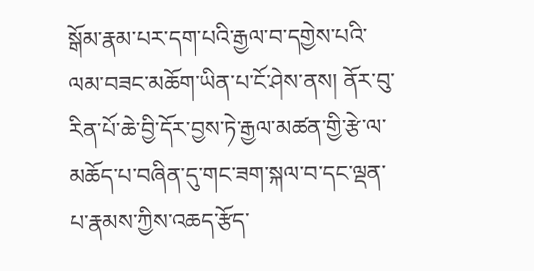སྒོམ་རྣམ་པར་དག་པའི་རྒྱལ་བ་དགྱེས་པའི་ལམ་བཟང་མཆོག་ཡིན་པ་ངོ་ཤེས་ནས། ནོར་བུ་རིན་པོ་ཆེ་བྱི་དོར་བྱས་ཏེ་རྒྱལ་མཚན་གྱི་རྩེ་ལ་མཆོད་པ་བཞིན་དུ་གང་ཟག་སྐལ་བ་དང་ལྡན་པ་རྣམས་ཀྱིས་འཆད་རྩོད་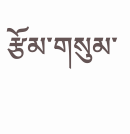རྩོམ་གསུམ་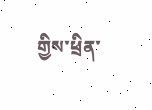གྱིས་ཕྲིན་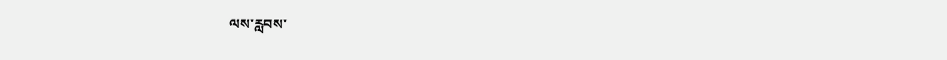ལས་རླབས་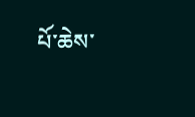པོ་ཆེས་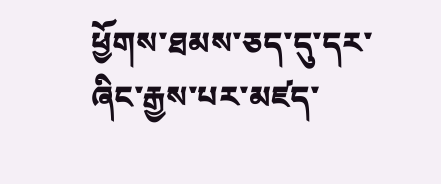ཕྱོགས་ཐམས་ཅད་དུ་དར་ཞིང་རྒྱས་པར་མཛད་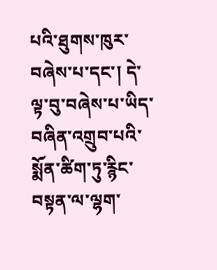པའི་ཐུགས་ཁུར་བཞེས་པ་དང་། དེ་ལྟ་བུ་བཞེས་པ་ཡིད་བཞིན་འགྲུབ་པའི་སྨོན་ཚིག་ཏུ་རྙིང་བསྟན་ལ་ལྷག་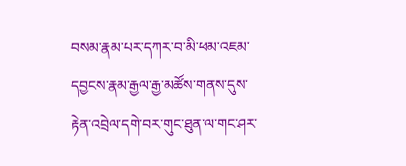བསམ་རྣམ་པར་དཀར་བ་མི་ཕམ་འཇམ་དབྱངས་རྣམ་རྒྱལ་རྒྱ་མཚོས་གནས་དུས་རྟེན་འབྲེལ་དགེ་བར་གུང་ཐུན་ལ་གང་ཤར་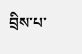བྲིས་པ་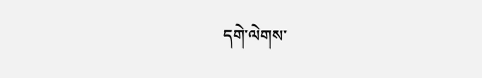དགེ་ལེགས་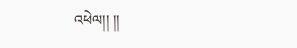འཕེལ།། །།